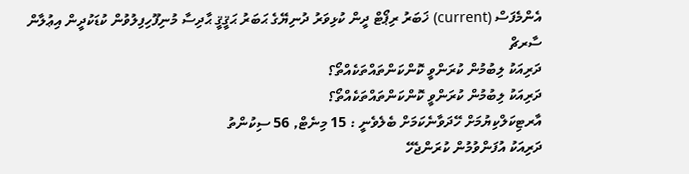އެންމެފަސް (current) ޚަބަރު ރިޕޯޓް ދީން ކުޅިވަރު ދުނިޔޭގެ ޙަބަރު ޙަޤީޤީ ޙާދިސާ މުނިފޫހިފިލުވުން ކުޑަކުދީން އިޢުލާން ސާރޗް
ދަރިއަކު ލިބުމުން ކުރަންވީ ކޮންކަންތައްތަކެއްތޯ؟
ދަރިއަކު ލިބުމުން ކުރަންވީ ކޮންކަންތައްތަކެއްތޯ؟
އާރޓިކަލްކިޔުމަށް ހޭދަވާނެކަމަށް ބެލެވެނީ : 15 މިނެޓް, 56 ސިކުންތު
ދަރިއަކު އުފަންވުމުން ކުރަންޖެހޭ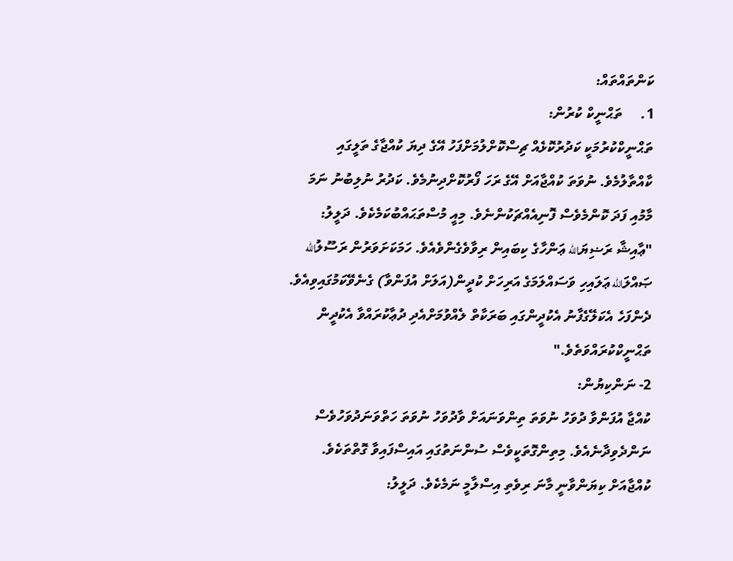ކަންތައްތައް:
1.     ތަޙްނީކް ކުރުން:
ތަޙްނީކްކުރުމަކީ ކަދުރުކޮޅެއް ޗިސްކޮށްލުމަށްފަހު އޭގެ ދިޔަ ކުއްޖާގެ ތަލީގައި ކާއްތާލުމެވެ. ނުވަތަ ކުއްޖާއަށް އޭގެ ރަހަ ފޯރުކޮށްދިނުމެވެ. ކަދުރު ނުލިބުނު ނަމަ މާމުއި ފަދަ ކޮންމެވެސް ފޮނިއެއްޗަކުންނެވެ. މިއީ މުސްތަޙައްބުކަމެކެވެ. ދަލީލު:
"ޢާއިޝާ ރަޟިޔަالله ޢަންހާގެ ކިބައިން ރިވާވެގެންވެއެވެ. ހަމަކަށަވަރުން ރަސޫލުالله ޞައްލަالله ޢަލައިހި ވަސައްލަމަގެ އަރިހަށް ކުދީން(އަލަށް އުފަންވާ) ގެނެވޭކަމުގައިވިއެވެ. ދެންފަހެ އެކަލޭގެފާނު އެކުދީންގައި ބަރަކާތް ލެއްވުމަށްއެދި ދުޢާކުރައްވާ އެކުދީން ތަޙްނީކްކުރައްވަތެވެ."
2- ނަންކިޔުން:
ކުއްޖާ އުފަންވާ ދުވަހު ނުވަތަ ތިންވަނައަށް ވާދުވަހު ނުވަތަ ހަތްވަނަދުވަހުވެސް ނަންދެވިދާނެއެވެ. މިތިންގޮތަކީވެސް ސުންނަތުގައި އައިސްފައިވާ ގޮތްތަކެވެ. ކުއްޖާއަށް ކިޔަންވާނީ މާނަ ރިވެތި އިސްލާމީ ނަމެކެވެ. ދަލީލު: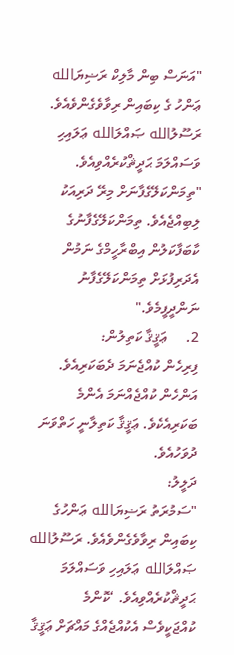"އަނަސް ބިން މާލިކް ރަޟިޔަالله ޢަންހު ގެ ކިބައިން ރިވާވެގެންވެއެވެ. ރަސޫލުالله ޞައްލަالله ޢަލައިހި ވަސައްލަމަ ޙަދީޘްކުރެއްވިއެވެ. "ތިމަންކަލޭގެފާނަށް މިރޭ ދަރިއަކު ލިބިއްޖެއެވެ. ތިމަންކަލޭގެފާނުގެ ކާބަފާކަލުން އިބްރާހީމްގެ ނަމުން އެދަރިފުޅަށް ތިމަންކަލޭގެފާނު ނަންދީފީމެވެ."
2.     ޢަޤީޤާ ކަތިލުން:
ފިރިހެން ކުއްޖެނަމަ ދެބަކަރިއެވެ. އަންހެން ކުއްޖެއްނަމަ އެންމެ ބަކަރިއެކެވެ. ޢަޤީޤާ ކަތިލާނީ ހަތްވަނަ ދުވަހުއެވެ.
ދަލީލު:
"ސަމުރަތު ރަޟިޔަالله ޢަންހުގެ ކިބައިން ރިވާވެގެންވެއެވެ. ރަސޫލުالله ޞައްލަالله ޢަލައިހި ވަސައްލަމަ ޙަދީޘްކުރެއްވިއެވެ. ‘ކޮންމެ ކުއްޖަކީވެސް އެކުއްޖެއްގެ މައްޗަށް ޢަޤީޤާ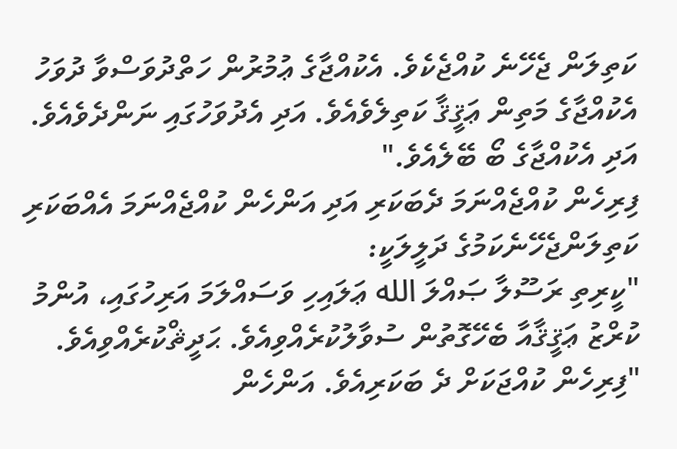ކަތިލަން ޖެހޭނެ ކުއްޖެކެވެ. އެކުއްޖާގެ ޢުމުރުން ހަތްދުވަސްވާ ދުވަހު އެކުއްޖާގެ މަތިން ޢަޤީޤާ ކަތިލެވެއެވެ. އަދި އެދުވަހުގައި ނަންދެވެއެވެ. އަދި އެކުއްޖާގެ ބޯ ބޭލެއެވެ."
ފިރިހެން ކުއްޖެއްނަމަ ދެބަކަރި އަދި އަންހެން ކުއްޖެއްނަމަ އެއްބަކަރި ކަތިލަންޖެހޭނެކަމުގެ ދަލީލަކީ:
"ކީރިތި ރަސޫލާ ޞައްލަ الله ޢަލައިހި ވަސައްލަމަ އަރިހުގައި، އުންމު ކުރްޒު ޢަޤީޤާއާ ބެހޭގޮތުން ސުވާލުކުރެއްވިއެވެ. ޙަދީޘްކުރެއްވިއެވެ. "ފިރިހެން ކުއްޖަކަށް ދެ ބަކަރިއެވެ. އަންހެން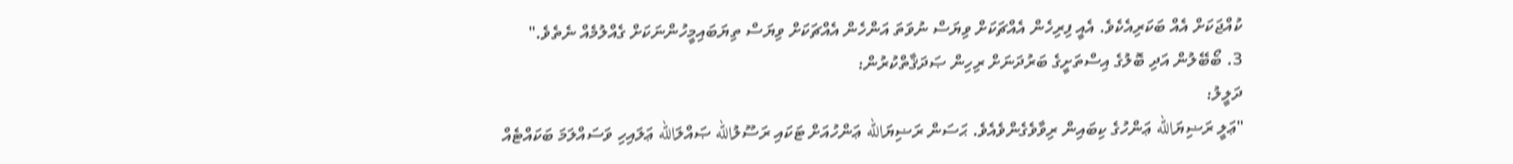ކުއްޖަކަށް އެއް ބަކަރިއެކެވެ. އެއީ ފިރިހެން އެއްޗަކަށް ވިޔަސް ނުވަތަ އަންހެން އެއްޗަކަށް ވިޔަސް ތިޔަބައިމީހުންނަކަށް ގެއްލުމެއް ނެތެވެ."
3. ބޯބޭލުން އަދި ބޮލުގެ އިސްތަށީގެ ބަރުދަނަށް ރިހިން ޞަދަޤާތްކުރުން:
ދަލީލު:
"ޢަލީ ރަޟިޔަالله ޢަންހުގެ ކިބައިން ރިވާވެގެންވެއެވެ. ޙަސަން ރަޟިޔަالله ޢަންހުއަށް ޓަކައި ރަސޫލުالله ޞައްލަالله ޢަލައިހި ވަސައްލަމަ ބަކައްޓެއް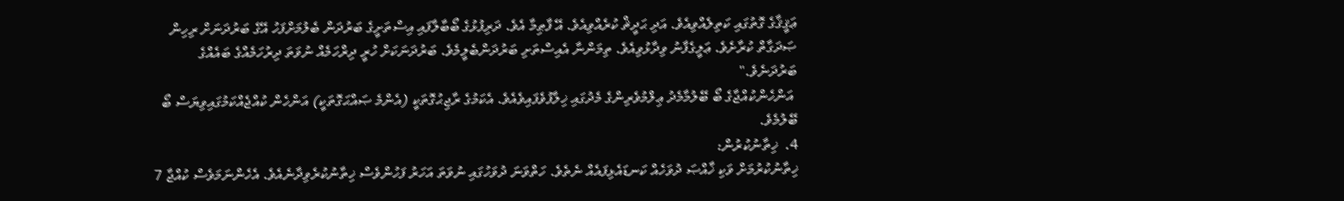ޢަޤީޤާގެ ގޮތުގައި ކަތިލެއްވިއެވެ. އަދި ޙަދީޘް ކުރެއްވިއެވެ. އޭ ފާޠިމާ އެވެ. ދަރިފުޅުގެ ބޯބާލާފައި އިސްތަށީގެ ބަރުދަން ބެލުމަށްފަހު އޭގެ ބަރުދަނަށް ރިހިން ޞަދަގާތް ކުރާށެވެ. ޢަލީގެފާނު ވިދާޅުވިއެވެ. ތިމަންނާ އެއިސްތަށި ބަރުދަންބެލީމެވެ. ބަރުދަނަކަށް ހުރީ ދިރްހަމެއް ނުވަތަ ދިރުހަމެއްގެ ބައެއްގެ ބަރުދަނެވެ."
 އަންހެންކުއްޖާގެ ބޯ ބޭލުމާމެދު ޢިލްމުވެރިންގެ މެދުގައި ޚިލާފުވެފައިވެއެވެ. އެކަމުގެ ރާޖިޙުގޮތަކީ (އެންމެ ޞައްޙަގޮތަކީ) އަންހެން ކުއްޖެއްކަމުގައިވިޔަސް ބޯ ބޭލުމެވެ.
4.  ޚިތާނުކުރުން:
ޚިތާނުކުރުމަށް ވަކި ޚާއްޞަ ދުވަހެއް ކަނޑައެޅިފައެއް ނެތެވެ. ހަތްވަނަ ދުވަހުގައި ނުވަތަ އަހަރު ފަހުންވެސް ޚިތާނުކުރެވިދާނެއެވެ. އެހެންނަމަވެސް ކުއްޖާ 7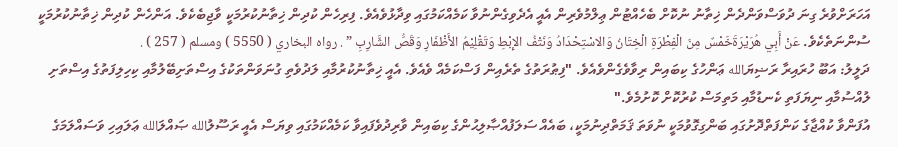އަހަރަށްވުރެ ގިނަ ދުވަސްވަންދެން ޚިތާނު ނުކޮށް ބެހެއްޓުން ޢިލްމުވެރިން އެއީ އެދެވިގެންނުވާ ކަމެއްކަމުގައި ވިދާޅުވެއެވެ. ފިރިހެން ކުދިން ޚިތާނުކުރުމަކީ ވާޖިބެކެވެ. އަންހެން ކުދިން ޚިތާނުކުރުމަކީ ސުންނަތެކެވެ. عَنْ أَبِي هُرَيْرَةَخَمْسٌ مِنَ الْفِطْرَةِ الْخِتَانُ وَالاسْتِحْدَادُ وَنَتْفُ الإِبْطِ وَتَقْلِيْمُ الأَظْفَارِ وَقَصُّ الشَّارِبِ ” . رواه البخاري ( 5550 ) ومسلم ( 257 ) .
ދަލީލު: އަބޫ ހުރައިރާ ރަޟިޔަالله ޢަންހުގެ ކިބައިން ރިވާވެގެންވެއެވެ. "ފިޠުރަތުގެ ތެރެއިން ފަސްކަމެއް ވެއެވެ. އެއީ ޚިތާނުކުރުމާއި ލަދުވެތި ގުނަވަންތަކުގެ އިސްތަށިބޭލުމާއި ކިހިލިފަތުގެ އިސްތަށި ލުއްސުމާއި ނިޔަފަތި ކެނޑުމާއި މަތިމަސް ކުރުކޮށް ކޮށުމެވެ."
އުފަންވާ ކުއްޖާގެ ކަންފަތްދޮށުގައި ބަންގިގޮވުމަކީ ނުވަތަ ޤަމަތްދިނުމަކީ، ބައެއް ސަލަފުއްޞާލިޙުންގެ ކިބައިން ވާރިދުވެފައިވާ ކަމެއްކަމުގައި ވިޔަސް އެއީ ރަސޫލުالله ޞައްލަالله ޢަލައިހި ވަސައްލަމަގެ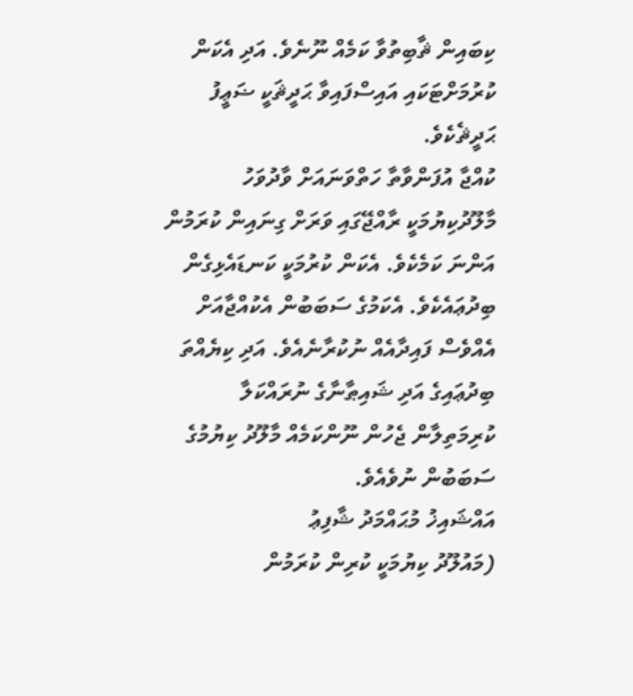ކިބައިން ޘާބިތުވާ ކަމެއް ނޫނެވެ. އަދި އެކަން ކުރުމަށްޓަކައި އައިސްފައިވާ ޙަދީޘަކީ ޟަޢީފު ޙަދީޘެކެވެ.
ކުއްޖާ އުފަންވާތާ ހަތްވަނައަށް ވާދުވަހު މާލޫދުކިޔުމަކީ ރާއްޖޭގައި ވަރަށް ގިނައިން ކުރަމުން އަންނަ ކަމެކެވެ. އެކަން ކުރުމަކީ ކަނޑައެޅިގެން ބިދުޢައެކެވެ. އެކަމުގެ ސަބަބުން އެކުއްޖާއަށް އެއްވެސް ފައިދާއެއް ނުކުރާނެއެވެ. އަދި ކިޔެއްތަ ބިދުޢައިގެ އަދި ޝައިޠާނާގެ ނުރައްކަލާ ކުރިމަތިލާން ޖެހުން ނޫންކަމެއް މާލޫދު ކިޔުމުގެ ސަބަބުން ނުވެއެވެ.
އައްޝައިޚު މުޙައްމަދު ޝާފިޢު
(މައުލޫދު ކިޔުމަކީ ކުރިން ކުރަމުން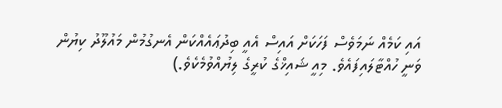އައި ކަމެއް ނަމަވެސް ފަހަކަށް އައިސް އެއީ ބިދުޢައެއްކަން އެނގުމުން މައުލޫދު ކިޔުން ވަނީ ހުއްޓާލައިފައެވެ. މިއީ ޝައިޚްގެ ކުރީގެ ލިޔުއްވުމެކެވެ.)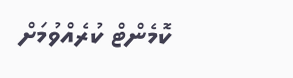ކޮމެންޓް ކުރެއްވުމަށް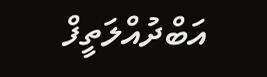އަބްދުއްލަތީފް